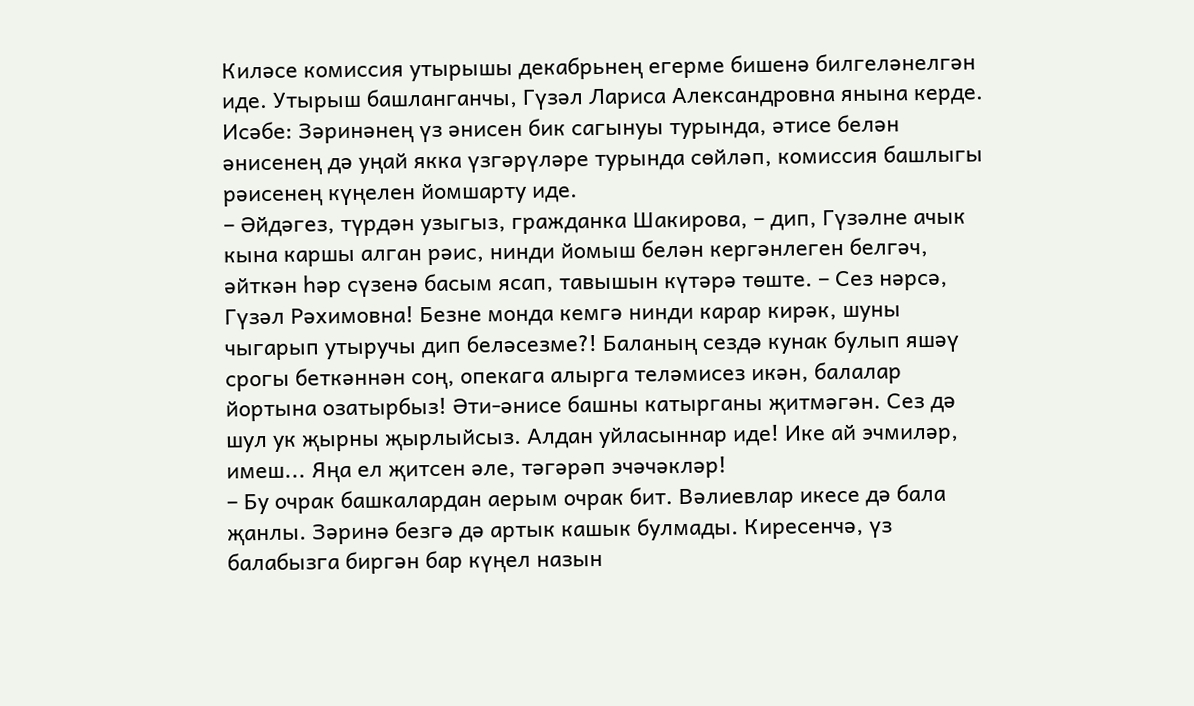Киләсе комиссия утырышы декабрьнең егерме бишенә билгеләнелгән иде. Утырыш башланганчы, Гүзәл Лариса Александровна янына керде. Исәбе: Зәринәнең үз әнисен бик сагынуы турында, әтисе белән әнисенең дә уңай якка үзгәрүләре турында сөйләп, комиссия башлыгы рәисенең күңелен йомшарту иде.
– Әйдәгез, түрдән узыгыз, гражданка Шакирова, – дип, Гүзәлне ачык кына каршы алган рәис, нинди йомыш белән кергәнлеген белгәч, әйткән һәр сүзенә басым ясап, тавышын күтәрә төште. – Сез нәрсә, Гүзәл Рәхимовна! Безне монда кемгә нинди карар кирәк, шуны чыгарып утыручы дип беләсезме?! Баланың сездә кунак булып яшәү срогы беткәннән соң, опекага алырга теләмисез икән, балалар йортына озатырбыз! Әти-әнисе башны катырганы җитмәгән. Сез дә шул ук җырны җырлыйсыз. Алдан уйласыннар иде! Ике ай эчмиләр, имеш... Яңа ел җитсен әле, тәгәрәп эчәчәкләр!
– Бу очрак башкалардан аерым очрак бит. Вәлиевлар икесе дә бала җанлы. Зәринә безгә дә артык кашык булмады. Киресенчә, үз балабызга биргән бар күңел назын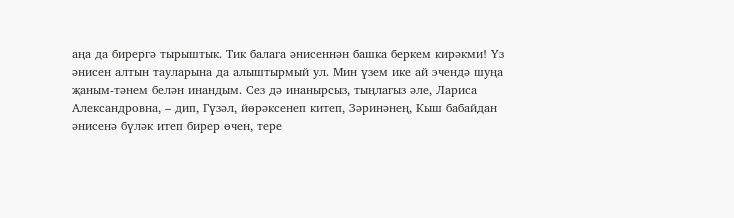аңа да бирергә тырыштык. Тик балага әнисеннән башка беркем кирәкми! Үз әнисен алтын тауларына да алыштырмый ул. Мин үзем ике ай эчендә шуңа җаным-тәнем белән инандым. Сез дә инанырсыз, тыңлагыз әле, Лариса Александровна, – дип, Гүзәл, йөрәксенеп китеп, Зәринәнең, Кыш бабайдан әнисенә бүләк итеп бирер өчен, тере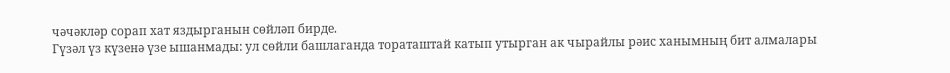чәчәкләр сорап хат яздырганын сөйләп бирде.
Гүзәл үз күзенә үзе ышанмады: ул сөйли башлаганда тораташтай катып утырган ак чырайлы рәис ханымның бит алмалары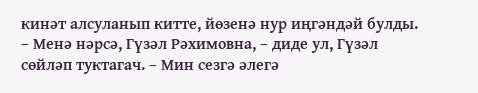кинәт алсуланып китте, йөзенә нур иңгәндәй булды.
– Менә нәрсә, Гүзәл Рәхимовна, – диде ул, Гүзәл сөйләп туктагач. – Мин сезгә әлегә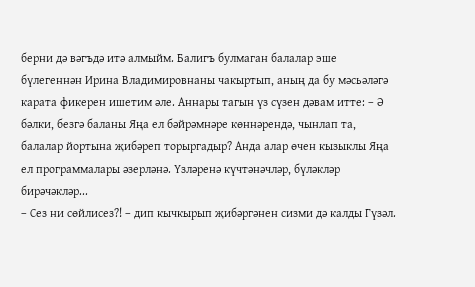берни дә вәгъдә итә алмыйм. Балигъ булмаган балалар эше бүлегеннән Ирина Владимировнаны чакыртып, аның да бу мәсьәләгә карата фикерен ишетим әле. Аннары тагын үз сүзен дәвам итте: – Ә бәлки, безгә баланы Яңа ел бәйрәмнәре көннәрендә, чынлап та, балалар йортына җибәреп торыргадыр? Анда алар өчен кызыклы Яңа ел программалары әзерләнә. Үзләренә күчтәнәчләр, бүләкләр бирәчәкләр...
– Сез ни сөйлисез?! – дип кычкырып җибәргәнен сизми дә калды Гүзәл.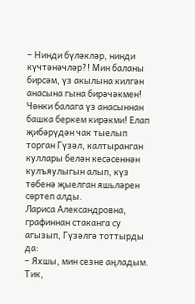– Нинди бүләкләр, нинди күчтәнәчләр?! Мин баланы бирсәм, үз акылына килгән анасына гына бирәчәкмен! Чөнки балага үз анасыннан башка беркем кирәкми! Елап җибәрүдән чак тыелып торган Гүзәл, калтыранган куллары белән кесәсеннән кулъяулыгын алып, күз төбенә җыелган яшьләрен сөртеп алды.
Лариса Александровна, графиннан стаканга су агызып, Гүзәлгә тоттырды да:
– Яхшы, мин сезне аңладым. Тик,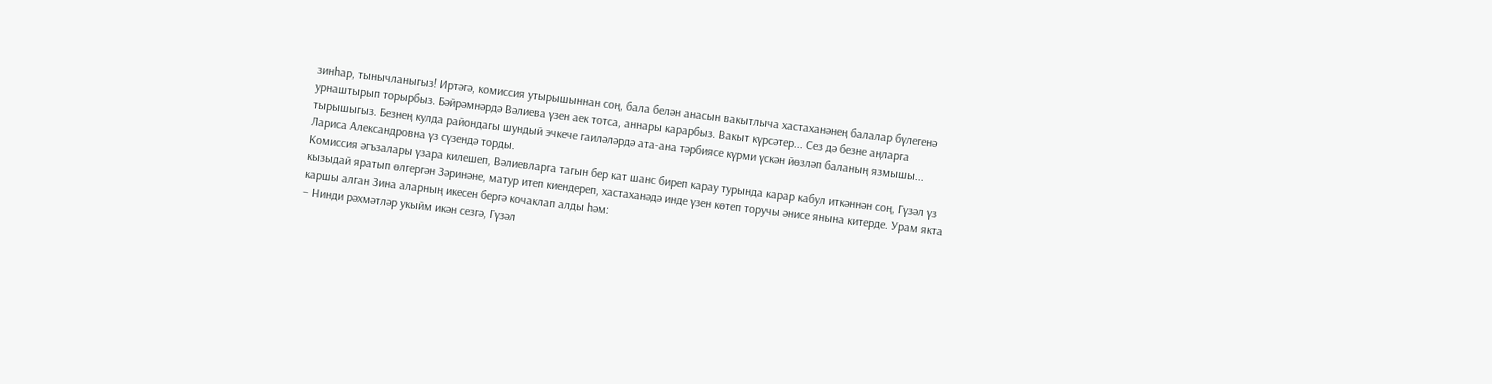зинһар, тынычланыгыз! Иртәгә, комиссия утырышыннан соң, бала белән анасын вакытлыча хастаханәнең балалар бүлегенә урнаштырып торырбыз. Бәйрәмнәрдә Вәлиева үзен аек тотса, аннары карарбыз. Вакыт күрсәтер... Сез дә безне аңларга тырышыгыз. Безнең кулда райондагы шундый эчкече гаиләләрдә ата-ана тәрбиясе күрми үскән йөзләп баланың язмышы...
Лариса Александровна үз сүзендә торды.
Комиссия әгъзалары үзара килешеп, Вәлиевларга тагын бер кат шанс биреп карау турында карар кабул иткәннән соң, Гүзәл үз кызыдай яратып өлгергән Зәринәне, матур итеп киендереп, хастаханәдә инде үзен көтеп торучы әнисе янына китерде. Урам якта каршы алган Зина аларның икесен бергә кочаклап алды һәм:
– Нинди рәхмәтләр укыйм икән сезгә, Гүзәл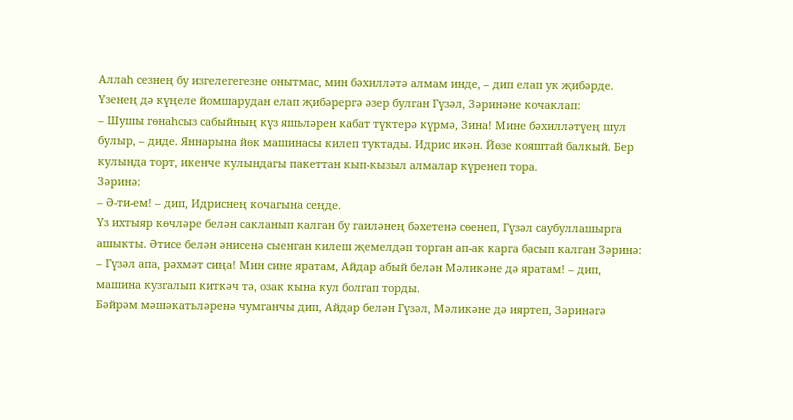Аллаһ сезнең бу изгелегегезне онытмас, мин бәхилләтә алмам инде, – дип елап ук җибәрде.
Үзенең дә күңеле йомшарудан елап җибәрергә әзер булган Гүзәл, Зәринәне кочаклап:
– Шушы гөнаһсыз сабыйның күз яшьләрен кабат түктерә күрмә, Зина! Мине бәхилләтүең шул булыр, – диде. Яннарына йөк машинасы килеп туктады. Идрис икән. Йөзе кояштай балкый. Бер кулында торт, икенче кулындагы пакеттан кып-кызыл алмалар күренеп тора.
Зәринә:
– Ә-ти-ем! – дип, Идриснең кочагына сеңде.
Үз ихтыяр көчләре белән сакланып калган бу гаиләнең бәхетенә сөенеп, Гүзәл саубуллашырга ашыкты. Әтисе белән әнисенә сыенган килеш җемелдәп торган ап-ак карга басып калган Зәринә:
– Гүзәл апа, рәхмәт сиңа! Мин сине яратам, Айдар абый белән Мәликәне дә яратам! – дип, машина кузгалып киткәч тә, озак кына кул болгап торды.
Бәйрәм мәшәкатьләренә чумганчы дип, Айдар белән Гүзәл, Мәликәне дә ияртеп, Зәринәгә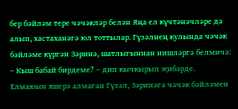бер бәйләм тере чәчәкләр белән Яңа ел күчтәнәчләре дә алып, хастаханәгә юл тоттылар. Гүзәлнең кулында чәчәк бәйләме күргән Зәринә, шатлыгыннан нишләргә белмичә:
– Кыш бабай бирдеме? – дип кычкырып җибәрде.
Елмаюын яшерә алмаган Гүзәл, Зәринәгә чәчәк бәйләмен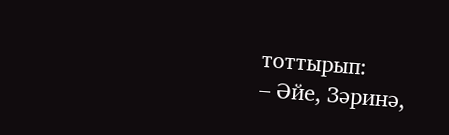тоттырып:
– Әйе, Зәринә,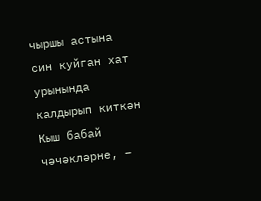чыршы астына син куйган хат урынында калдырып киткән Кыш бабай чәчәкләрне, –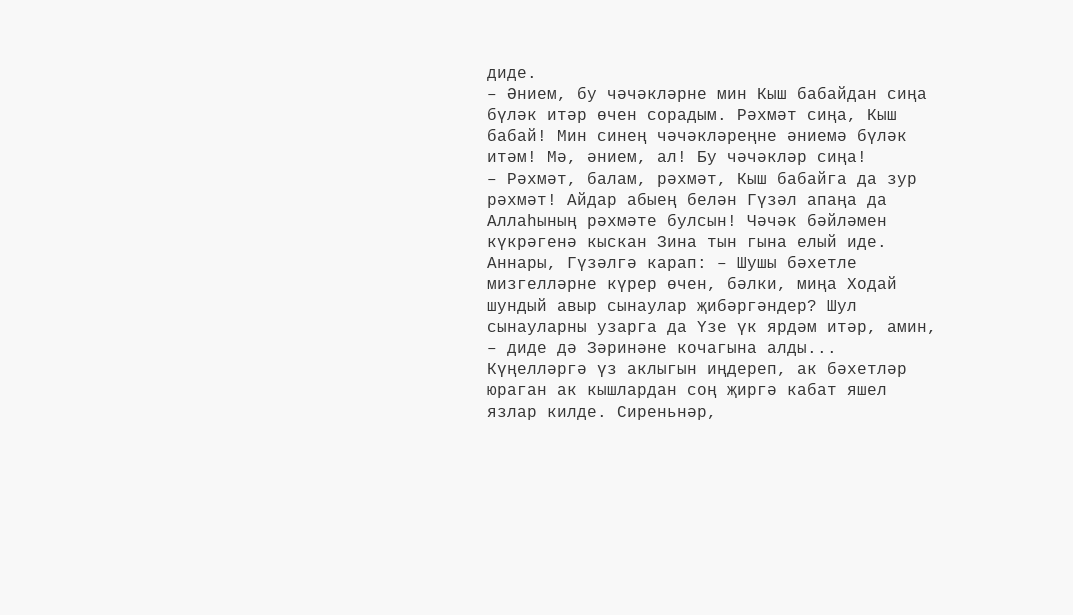диде.
– Әнием, бу чәчәкләрне мин Кыш бабайдан сиңа бүләк итәр өчен сорадым. Рәхмәт сиңа, Кыш бабай! Мин синең чәчәкләреңне әниемә бүләк итәм! Мә, әнием, ал! Бу чәчәкләр сиңа!
– Рәхмәт, балам, рәхмәт, Кыш бабайга да зур рәхмәт! Айдар абыең белән Гүзәл апаңа да Аллаһының рәхмәте булсын! Чәчәк бәйләмен күкрәгенә кыскан Зина тын гына елый иде. Аннары, Гүзәлгә карап: – Шушы бәхетле мизгелләрне күрер өчен, бәлки, миңа Ходай шундый авыр сынаулар җибәргәндер? Шул сынауларны узарга да Үзе үк ярдәм итәр, амин, – диде дә Зәринәне кочагына алды...
Күңелләргә үз аклыгын иңдереп, ак бәхетләр юраган ак кышлардан соң җиргә кабат яшел язлар килде. Сиреньнәр,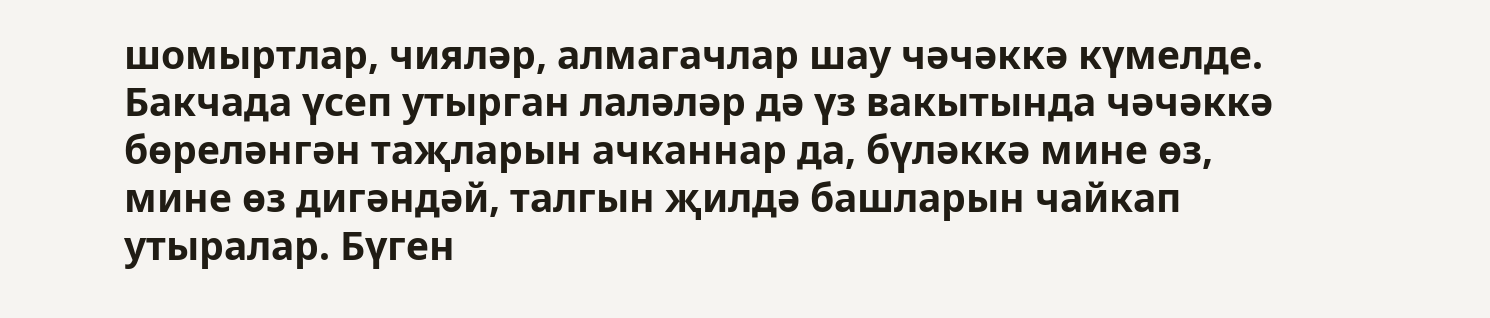шомыртлар, чияләр, алмагачлар шау чәчәккә күмелде. Бакчада үсеп утырган лаләләр дә үз вакытында чәчәккә бөреләнгән таҗларын ачканнар да, бүләккә мине өз, мине өз дигәндәй, талгын җилдә башларын чайкап утыралар. Бүген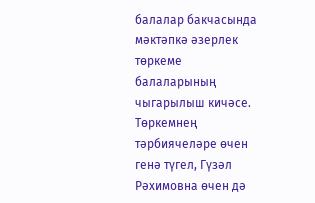балалар бакчасында мәктәпкә әзерлек төркеме балаларының чыгарылыш кичәсе. Төркемнең тәрбиячеләре өчен генә түгел, Гүзәл Рәхимовна өчен дә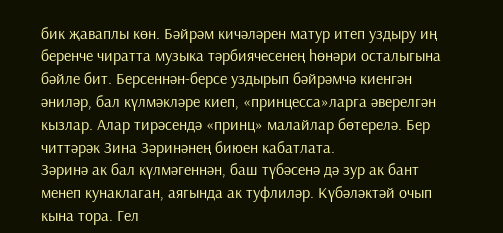бик җаваплы көн. Бәйрәм кичәләрен матур итеп уздыру иң беренче чиратта музыка тәрбиячесенең һөнәри осталыгына бәйле бит. Берсеннән-берсе уздырып бәйрәмчә киенгән әниләр, бал күлмәкләре киеп, «принцесса»ларга әверелгән кызлар. Алар тирәсендә «принц» малайлар бөтерелә. Бер читтәрәк Зина Зәринәнең биюен кабатлата.
Зәринә ак бал күлмәгеннән, баш түбәсенә дә зур ак бант менеп кунаклаган, аягында ак туфлиләр. Күбәләктәй очып кына тора. Гел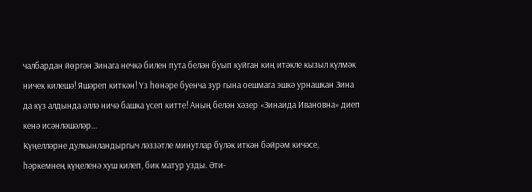чалбардан йөргән Зинага нечкә билен пута белән буып куйган киң итәкле кызыл күлмәк ничек килешә! Яшәреп киткән! Үз һөнәре буенча зур гына оешмага эшкә урнашкан Зина да күз алдында әллә ничә башка үсеп китте! Аның белән хәзер «Зинаида Ивановна» диеп кенә исәнләшәләр...
Күңелләрне дулкынландыргыч ләззәтле минутлар бүләк иткән бәйрәм кичәсе, һәркемнең күңеленә хуш килеп, бик матур узды. Әти-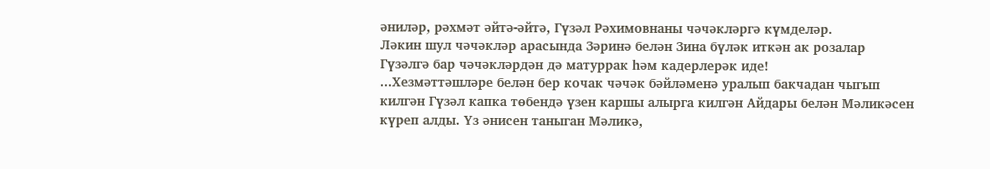әниләр, рәхмәт әйтә-әйтә, Гүзәл Рәхимовнаны чәчәкләргә күмделәр.
Ләкин шул чәчәкләр арасында Зәринә белән Зина бүләк иткән ак розалар Гүзәлгә бар чәчәкләрдән дә матуррак һәм кадерлерәк иде!
...Хезмәттәшләре белән бер кочак чәчәк бәйләменә уралып бакчадан чыгып килгән Гүзәл капка төбендә үзен каршы алырга килгән Айдары белән Мәликәсен күреп алды. Үз әнисен таныган Мәликә,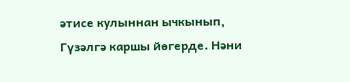әтисе кулыннан ычкынып, Гүзәлгә каршы йөгерде. Нәни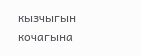кызчыгын кочагына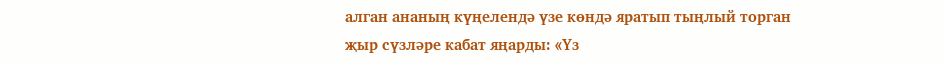алган ананың күңелендә үзе көндә яратып тыңлый торган җыр сүзләре кабат яңарды: «Үз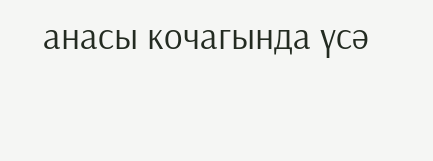анасы кочагында үсә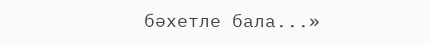бәхетле бала...»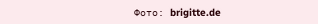Фото: brigitte.de